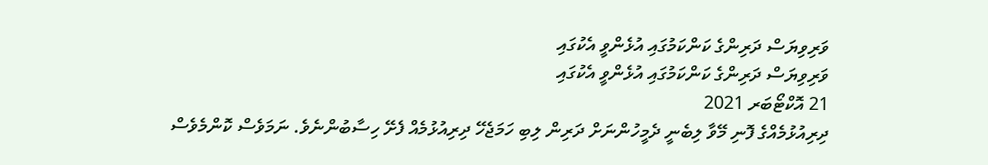ވަރިވިޔަސް ދަރިންގެ ކަންކަމުގައި އުޅެންވީ އެކުގައި
ވަރިވިޔަސް ދަރިންގެ ކަންކަމުގައި އުޅެންވީ އެކުގައި
21 އޮކްޓޯބަރ 2021
ދިރިއުޅުމެއްގެ ފޮނި މޭވާ ލިބެނީ ދެމީހުންނަށް ދަރިން ލިބި ހަމަޖެހޭ ދިރިއުޅުމެއް ފެށޭ ހިސާބުންނެވެ. ނަމަވެސް ކޮންމެވެސް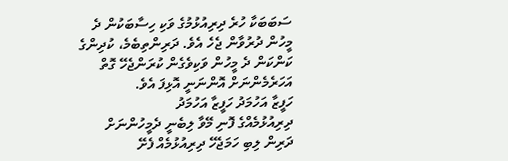ސަބަބަކާ ހުރެ ދިރިއުޅުމުގެ ވަކި ހިސާބަކުން ދެ މީހުން ދުރުވާން ޖެހެ އެވެ. ދަރިންތިބެމެ، ކުދިންގެ ކަންކަން ދެ މީހުން ވަކިވެގެން ކުރަންޖެހޭ ގޮތް އަހަރެމެންނަށް އޮންނަނީ އޮޅިފަ އެވެ.
ހަފީޒާ އަހުމަދު ހަފީޒާ އަހުމަދު
ދިރިއުޅުމެއްގެ ފޮނި މޭވާ ލިބެނީ ދެމީހުންނަށް ދަރިން ލިބި ހަމަޖެހޭ ދިރިއުޅުމެއް ފެށޭ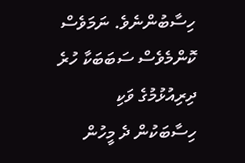ހިސާބުންނެވެ. ނަމަވެސް ކޮންމެވެސް ސަބަބަކާ ހުރެ ދިރިއުޅުމުގެ ވަކި ހިސާބަކުން ދެ މީހުން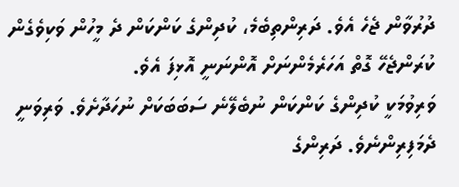ދުރުވާން ޖެހެ އެވެ. ދަރިންތިބެމެ، ކުދިންގެ ކަންކަން ދެ މީހުން ވަކިވެގެން ކުރަންޖެހޭ ގޮތް އަހަރެމެންނަށް އޮންނަނީ އޮޅިފަ އެވެ.
ވަރިވުމަކީ ކުދިންގެ ކަންކަން ނުބެލޭނެ ސަބަބަކަށް ނުހަދާށެވެ. ވަރިވަނީ ދެމަފިރިންނެވެ. ދަރިންގެ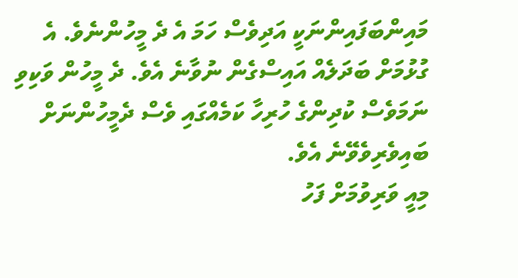މައިންބަފައިންނަކީ އަދިވެސް ހަމަ އެ ދެ މީހުންނެވެ. އެ ގުޅުމަށް ބަދަލެއް އައިސްގެން ނުވާނެ އެވެ. ދެ މީހުން ވަކިވި ނަމަވެސް ކުދިންގެ ހުރިހާ ކަމެއްގައި ވެސް ދެމީހުންނަށް ބައިވެރިވެވޭނެ އެވެ.
މިއީ ވަރިވުމަށް ފަހު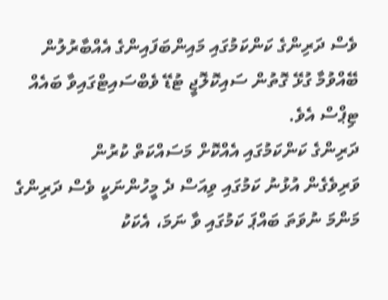ވެސް ދަރިންގެ ކަންކަމުގައި މައިންބަފައިންގެ އެއްބާރުލުން ބޭއްވުމާ ގުޅޭ ގޮތުން ސައިކޮލޮޖީ ޓުޑޭ ވެބްސައިޓްގައިވާ ބައެއް ޓިޕްސް އެވެ.
ދަރިންގެ ކަންކަމުގައި އެއްކޮށް މަސައްކަތް ކުރުން
ވަރިވެގެން އުޅުނު ކަމުގައި ވިއަސް ދެ މީހުންނަކީ ވެސް ދަރިންގެ މަންމަ ނުވަތަ ބައްޕަ ކަމުގައި ވާ ނަމަ، އެކަކު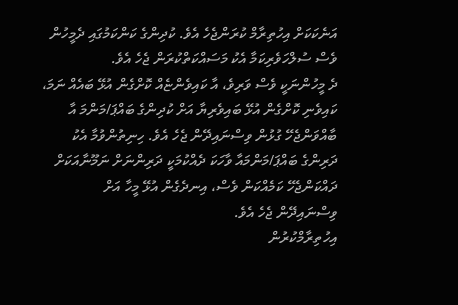އަނެކަކަށް އިހުތިރާމް ކުރަންޖެހެ އެވެ. ކުދިންގެ ކަންކަމުގައި ދެމީހުން ވެސް ސުލްހަވެރިކަމާ އެކު މަސައްކަތްކުރަން ޖެހެ އެވެ.
ދެ މީހުންނަކީ ވެސް ވަރިވެ، އާ ކައިވެންޏެއް ކޮށްގެން އުޅޭ ބައެއް ނަމަ، ކައިވެނި ކޮށްގެން އުޅޭ ބައިވެރިޔާ އަށް ކުދިންގެ ބައްޕަ/މަންމަ އާ ބާއްވަންޖެހޭ ގުޅުން ވިސްނައިދޭން ޖެހެ އެވެ. ހިނިތުންވުމާ އެކު ދަރިންގެ ބައްޕަ/މަންމައާ ވާހަކަ ދެއްކުމަކީ ދަރިންނަށް ނަމޫނާއަކަށް ދައްކަންޖެހޭ ކަމެއްކަން ވެސް، އިނދެގެން އުޅޭ މީހާ އަށް ވިސްނައިދޭން ޖެހެ އެވެ.
އިހުތިރާމްކުރުން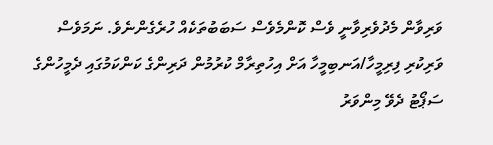ވަރިވާން މެދުވެރިވާނީ ވެސް ކޮންމެވެސް ސަބަބުތަކެއް ހުރެގެންނެވެ. ނަމަވެސް ވަރިކުރި ފިރިމީހާ/އަނބިމީހާ އަށް އިހުތިރާމް ކުރުމުން ދަރިންގެ ކަންކަމުގައި ދެމީހުންގެ ސަޕޯޓު ދެވޭ މިންވަރު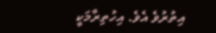އިތުރުވެ އެވެ. އިހުތިރާމަކީ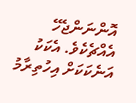އޮންނަންޖެހޭ އެއްޗެކެވެ. އެކަކު އަނެކަކަށް އިހުތިރާމު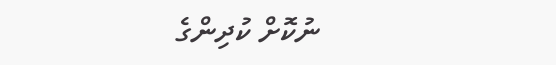ނުކޮށް ކުދިންގެ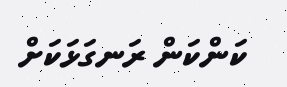ކަންކަން ރަނގަޅަކަށް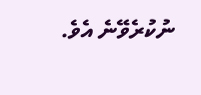ނުކުރެވޭނެ އެވެ.